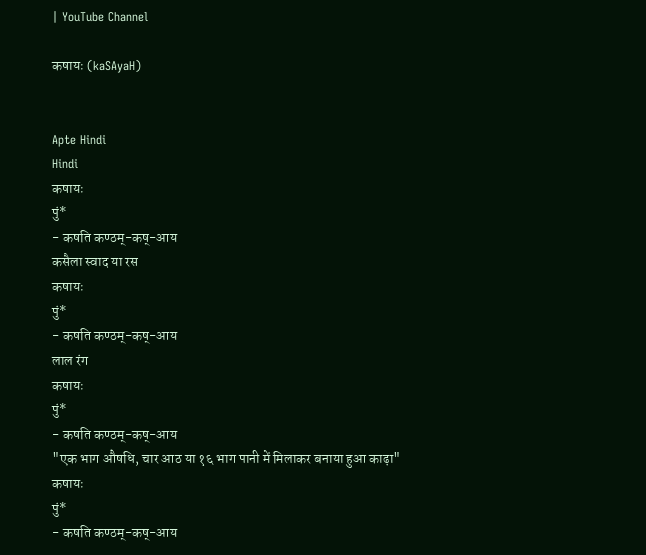| YouTube Channel

कषायः (kaSAyaH)


Apte Hindi
Hindi
कषायः
पुं*
- कषति कण्ठम्-कष्-आय
कसैला स्वाद या रस
कषायः
पुं*
- कषति कण्ठम्-कष्-आय
लाल रंग
कषायः
पुं*
- कषति कण्ठम्-कष्-आय
"एक भाग औषधि, चार आठ या १६ भाग पानी में मिलाकर बनाया हुआ काढ़ा"
कषायः
पुं*
- कषति कण्ठम्-कष्-आय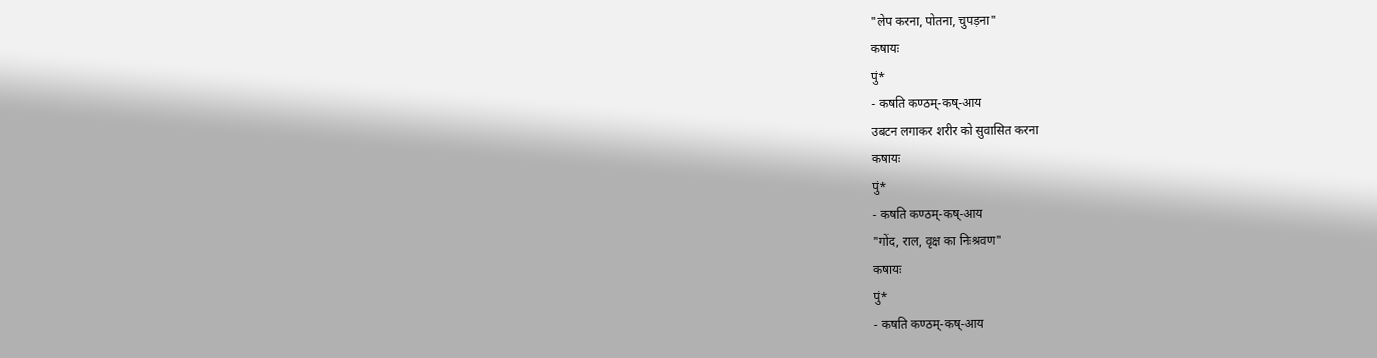"लेप करना, पोतना, चुपड़ना"
कषायः
पुं*
- कषति कण्ठम्-कष्-आय
उबटन लगाकर शरीर को सुवासित करना
कषायः
पुं*
- कषति कण्ठम्-कष्-आय
"गोंद, राल, वृक्ष का निःश्रवण"
कषायः
पुं*
- कषति कण्ठम्-कष्-आय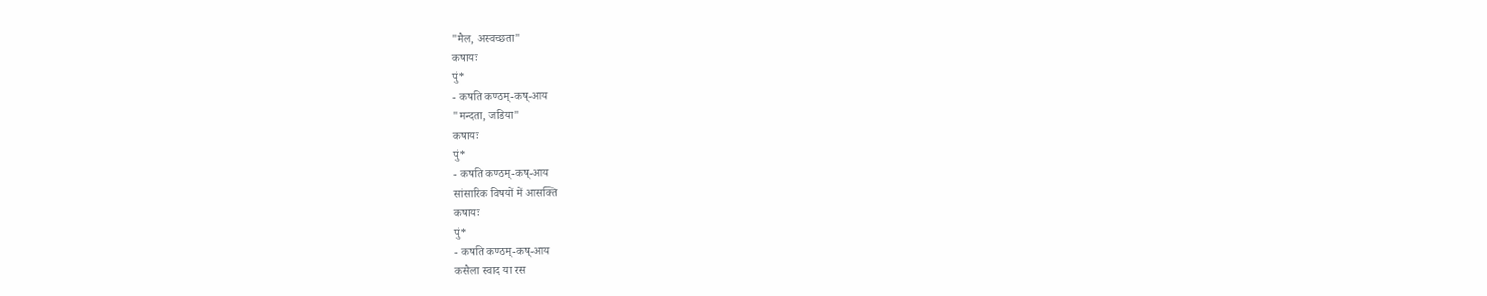"मैल, अस्वच्छता"
कषायः
पुं*
- कषति कण्ठम्-कष्-आय
"मन्दता, जडिया"
कषायः
पुं*
- कषति कण्ठम्-कष्-आय
सांसारिक विषयों में आसक्ति
कषायः
पुं*
- कषति कण्ठम्-कष्-आय
कसैला स्वाद या रस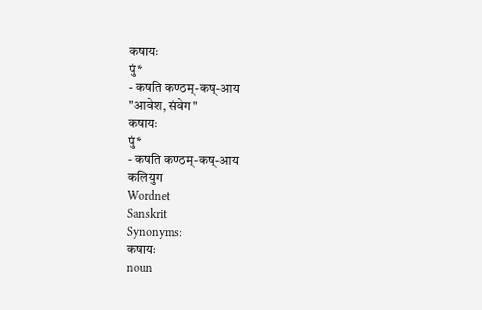कषायः
पुं*
- कषति कण्ठम्-कष्-आय
"आवेश, संवेग"
कषायः
पुं*
- कषति कण्ठम्-कष्-आय
कलियुग
Wordnet
Sanskrit
Synonyms:
कषायः
noun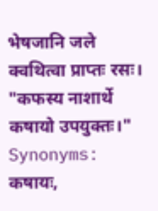भेषजानि जले क्वथित्वा प्राप्तः रसः।
"कफस्य नाशार्थे कषायो उपयुक्तः।"
Synonyms:
कषायः,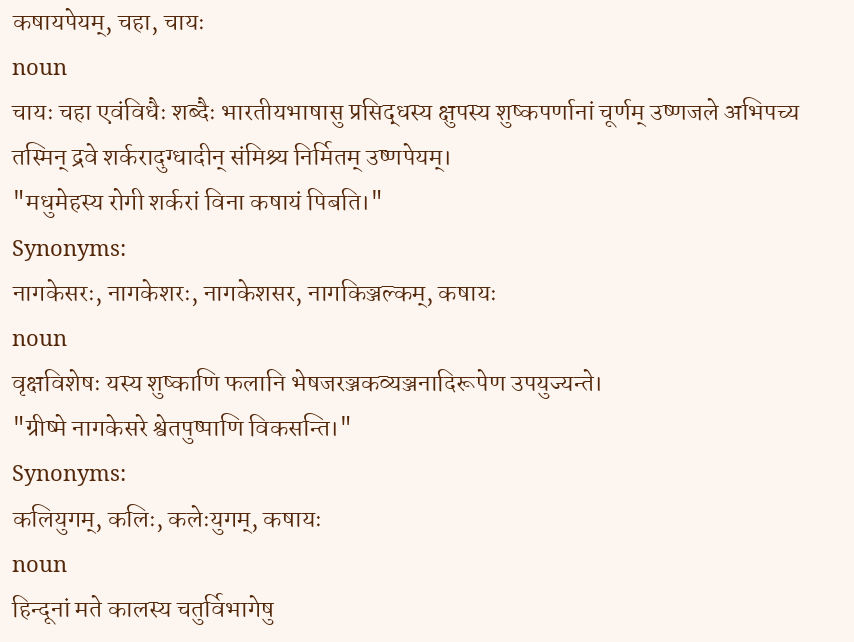कषायपेयम्, चहा, चायः
noun
चायः चहा एवंविधैः शब्दैः भारतीयभाषासु प्रसिद्धस्य क्षुपस्य शुष्कपर्णानां चूर्णम् उष्णजले अभिपच्य तस्मिन् द्रवे शर्करादुग्धादीन् संमिश्र्य निर्मितम् उष्णपेयम्।
"मधुमेहस्य रोगी शर्करां विना कषायं पिबति।"
Synonyms:
नागकेसरः, नागकेशरः, नागकेशसर, नागकिञ्जल्कम्, कषायः
noun
वृक्षविशेषः यस्य शुष्काणि फलानि भेषजरञ्जकव्यञ्जनादिरूपेण उपयुज्यन्ते।
"ग्रीष्मे नागकेसरे श्वेतपुष्पाणि विकसन्ति।"
Synonyms:
कलियुगम्, कलिः, कलेःयुगम्, कषायः
noun
हिन्दूनां मते कालस्य चतुर्विभागेषु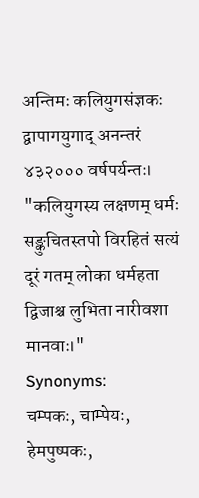अन्तिमः कलियुगसंज्ञकः द्वापागयुगाद् अनन्तरं ४३२००० वर्षपर्यन्तः।
"कलियुगस्य लक्षणम् धर्मः सङ्कुचितस्तपो विरहितं सत्यं दूरं गतम् लोका धर्महता द्विजाश्च लुभिता नारीवशा मानवाः।"
Synonyms:
चम्पकः, चाम्पेयः, हेमपुष्पकः,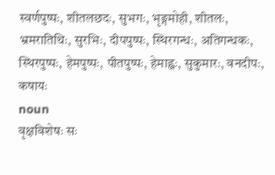स्वर्णपुष्पः, शीतलछदः, सुभगः, भृङ्गमोही, शीतलः, भ्रमरातिथिः, सुरभिः, दीपपुष्पः, स्थिरगन्धः, अतिगन्धकः, स्थिरपुष्पः, हेमपुष्पः, पीतपुष्पः, हेमाह्वः, सुकुमारः, वनदीपः, कषायः
noun
वृक्षविशेषः सः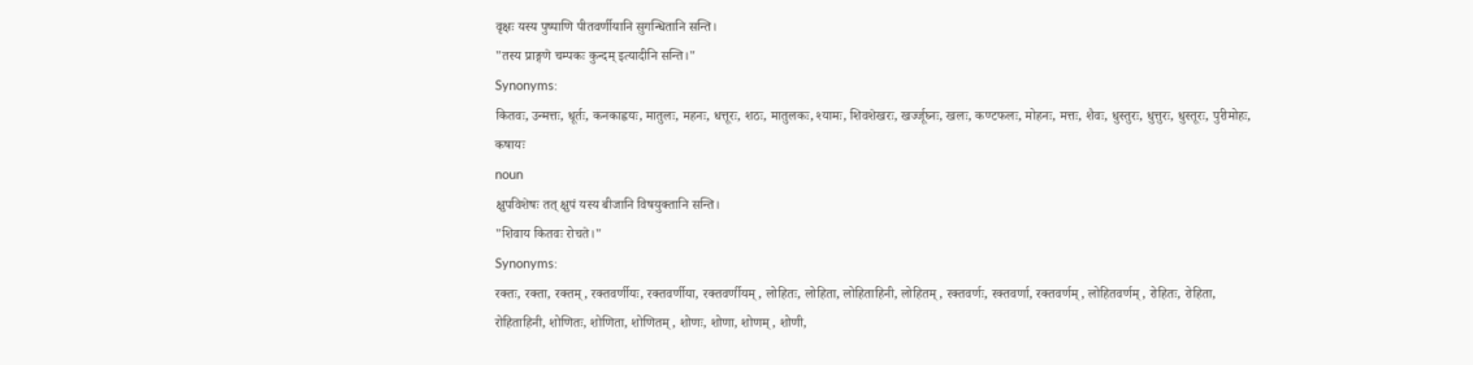वृक्षः यस्य पुष्पाणि पीतवर्णीयानि सुगन्धितानि सन्ति।
"तस्य प्राङ्गणे चम्पकः कुन्दम् इत्यादीनि सन्ति।"
Synonyms:
कितवः, उन्मत्तः, धूर्तः, कनकाह्वयः, मातुलः, महनः, धत्तूरः, शठः, मातुलकः, श्यामः, शिवशेखरः, खर्ज्जूघ्नः, खलः, कण्टफलः, मोहनः, मत्तः, शैवः, धुस्तुरः, धुत्तुरः, धुस्तूरः, पुरीमोहः, कषायः
noun
क्षुपविशेषः तत् क्षुपं यस्य बीजानि विषयुक्तानि सन्ति।
"शिवाय कितवः रोचते।"
Synonyms:
रक्तः, रक्ता, रक्तम्, रक्तवर्णीयः, रक्तवर्णीया, रक्तवर्णीयम्, लोहितः, लोहिता, लोहिताहिनी, लोहितम्, रक्तवर्णः, रक्तवर्णा, रक्तवर्णम्, लोहितवर्णम्, रोहितः, रोहिता, रोहिताहिनी, शोणितः, शोणिता, शोणितम्, शोणः, शोणा, शोणम्, शोणी,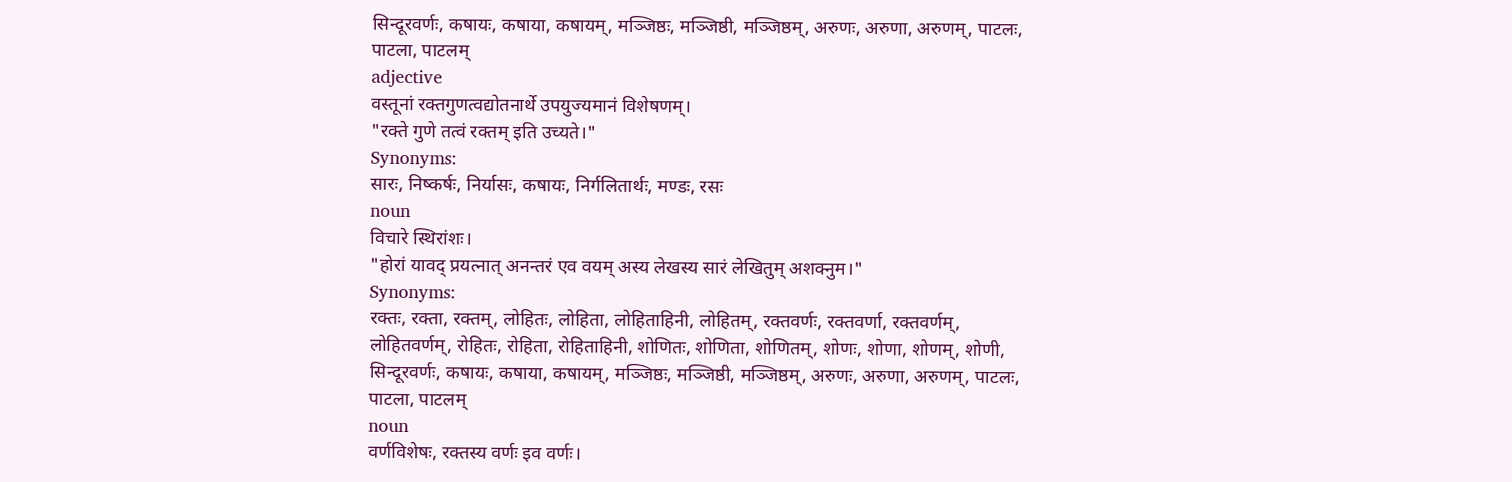सिन्दूरवर्णः, कषायः, कषाया, कषायम्, मञ्जिष्ठः, मञ्जिष्ठी, मञ्जिष्ठम्, अरुणः, अरुणा, अरुणम्, पाटलः, पाटला, पाटलम्
adjective
वस्तूनां रक्तगुणत्वद्योतनार्थे उपयुज्यमानं विशेषणम्।
"रक्ते गुणे तत्वं रक्तम् इति उच्यते।"
Synonyms:
सारः, निष्कर्षः, निर्यासः, कषायः, निर्गलितार्थः, मण्डः, रसः
noun
विचारे स्थिरांशः।
"होरां यावद् प्रयत्नात् अनन्तरं एव वयम् अस्य लेखस्य सारं लेखितुम् अशक्नुम।"
Synonyms:
रक्तः, रक्ता, रक्तम्, लोहितः, लोहिता, लोहिताहिनी, लोहितम्, रक्तवर्णः, रक्तवर्णा, रक्तवर्णम्, लोहितवर्णम्, रोहितः, रोहिता, रोहिताहिनी, शोणितः, शोणिता, शोणितम्, शोणः, शोणा, शोणम्, शोणी, सिन्दूरवर्णः, कषायः, कषाया, कषायम्, मञ्जिष्ठः, मञ्जिष्ठी, मञ्जिष्ठम्, अरुणः, अरुणा, अरुणम्, पाटलः, पाटला, पाटलम्
noun
वर्णविशेषः, रक्तस्य वर्णः इव वर्णः।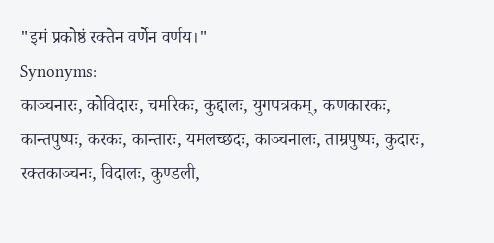"इमं प्रकोष्ठं रक्तेन वर्णेन वर्णय।"
Synonyms:
काञ्चनारः, कोविदारः, चमरिकः, कुद्दालः, युगपत्रकम्, कणकारकः, कान्तपुष्पः, करकः, कान्तारः, यमलच्छदः, काञ्चनालः, ताम्रपुष्पः, कुदारः, रक्तकाञ्चनः, विदालः, कुण्डली,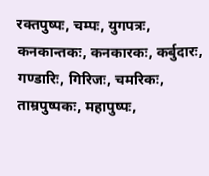रक्तपुष्पः, चम्पः, युगपत्रः, कनकान्तकः, कनकारकः, कर्बुदारः, गण्डारिः, गिरिजः, चमरिकः, ताम्रपुष्पकः, महापुष्पः,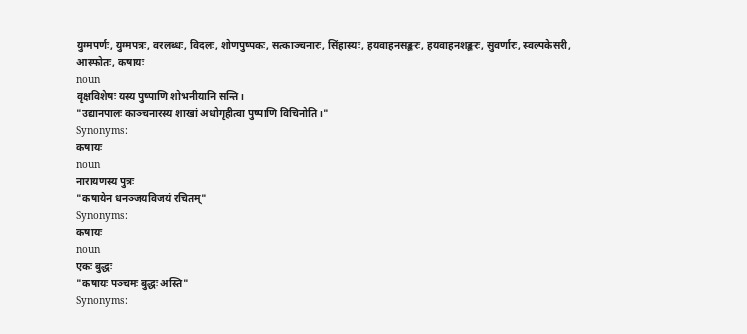युग्मपर्णः, युग्मपत्रः, वरलब्धः, विदलः, शोणपुष्पकः, सत्काञ्चनारः, सिंहास्यः, हयवाहनसङ्करः, हयवाहनशङ्करः, सुवर्णारः, स्वल्पकेसरी, आस्फोतः, कषायः
noun
वृक्षविशेषः यस्य पुष्पाणि शोभनीयानि सन्ति।
"उद्यानपालः काञ्चनारस्य शाखां अधोगृहीत्वा पुष्पाणि विचिनोति।"
Synonyms:
कषायः
noun
नारायणस्य पुत्रः
"कषायेन धनञ्जयविजयं रचितम्"
Synonyms:
कषायः
noun
एकः बुद्धः
"कषायः पञ्चमः बुद्धः अस्ति"
Synonyms: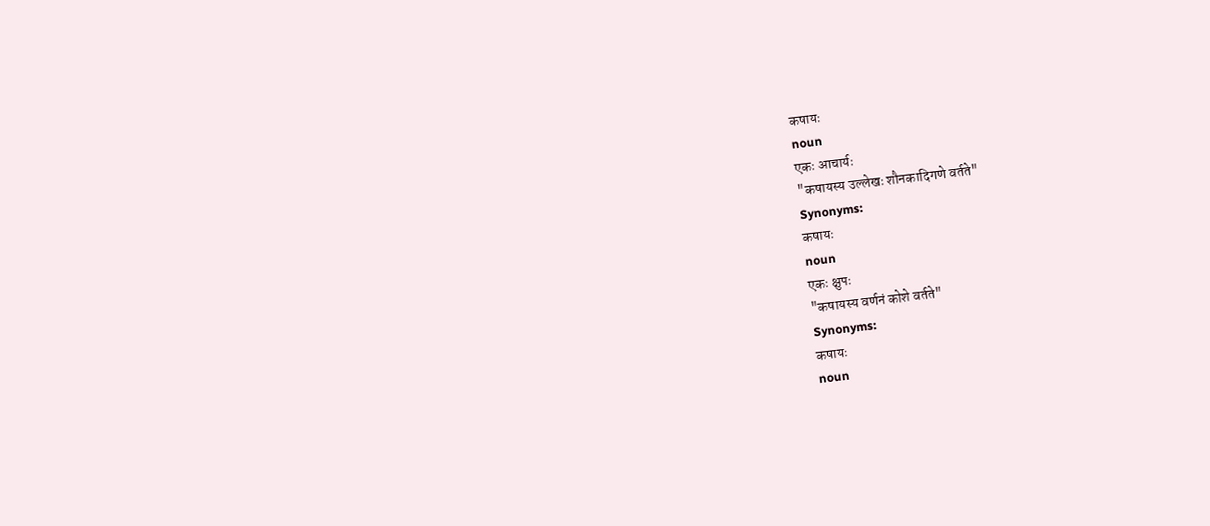कषायः
noun
एकः आचार्यः
"कषायस्य उल्लेखः शौनकादिगणे वर्तते"
Synonyms:
कषायः
noun
एकः क्षुपः
"कषायस्य वर्णनं कोशे वर्तते"
Synonyms:
कषायः
noun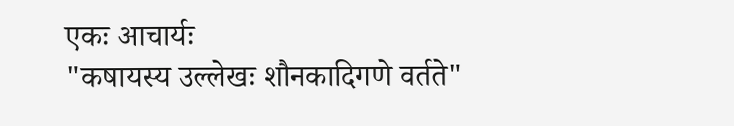एकः आचार्यः
"कषायस्य उल्लेखः शौनकादिगणे वर्तते"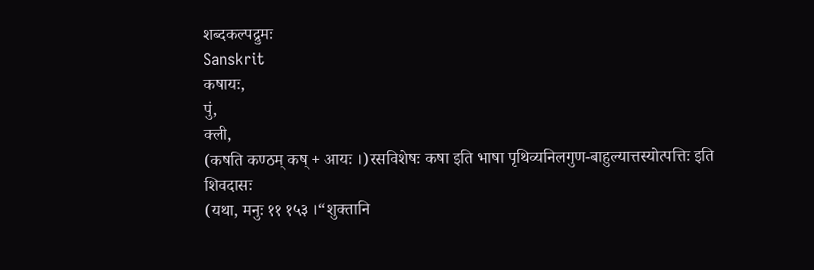शब्दकल्पद्रुमः
Sanskrit
कषायः,
पुं,
क्ली,
(कषति कण्ठम् कष् + आयः ।)रसविशेषः कषा इति भाषा पृथिव्यनिलगुण-बाहुल्यात्तस्योत्पत्तिः इति शिवदासः
(यथा, मनुः ११ १५३ ।“शुक्तानि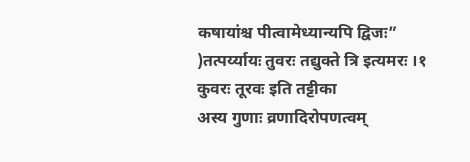कषायांश्च पीत्वामेध्यान्यपि द्विजः”
)तत्पर्य्यायः तुवरः तद्युक्ते त्रि इत्यमरः ।१
कुवरः तूरवः इति तट्टीका
अस्य गुणाः व्रणादिरोपणत्वम्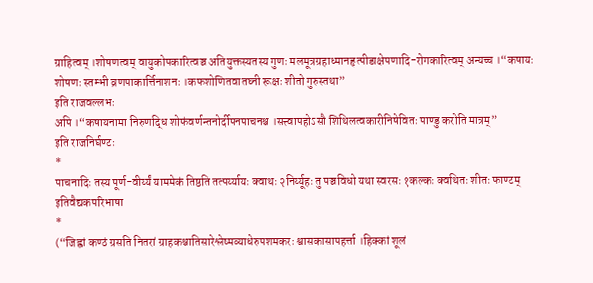ग्राहित्वम् ।शोषणत्वम् वायुकोपकारित्वञ्च अतियुक्तस्यतस्य गुणः मलमूत्रग्रहाध्मानहृत्पीडाक्षेपणादि-रोगकारित्वम् अन्यच्च ।“कषायः शोषणः स्तम्भी व्रणपाकार्त्तिनाशनः ।कफशोणितवातघ्नी रूक्षः शीतो गुरुस्तथा”
इति राजवल्लभः
अपि ।“कषायनामा निरुणद्धि शोफंवर्णन्तनोर्दीपनपाचनश्च ।सत्त्वापहोऽसौ शिथिलत्वकारीनिषेवितः पाण्डु करोति मात्रम्”
इति राजनिर्घण्टः
*
पाचनादिः तस्य पूर्ण-वीर्य्यं याममेकं तिष्ठति तत्पर्य्यायः क्वाथः २निर्य्यूहः तु पञ्चविधो यथा स्वरसः १कल्कः क्वथितः शीतः फाण्टम् इतिवैद्यकपरिभाषा
*
(“जिह्वां कण्ठं ग्रसति नितरां ग्राहकश्चातिसारेश्लेष्मव्याधेरुपशमकरः श्वासकासापहर्त्ता ।हिक्कां शूलं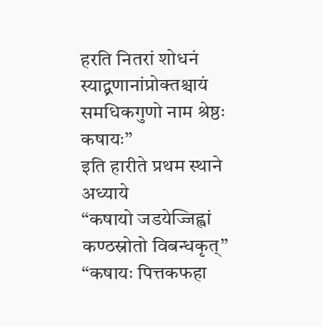हरति नितरां शोधनं स्याद्व्रणानांप्रोक्तश्चायं समधिकगुणो नाम श्रेष्ठः कषायः”
इति हारीते प्रथम स्थाने अध्याये
“कषायो जडयेज्जिह्वां कण्ठस्रोतो विबन्धकृत्”
“कषायः पित्तकफहा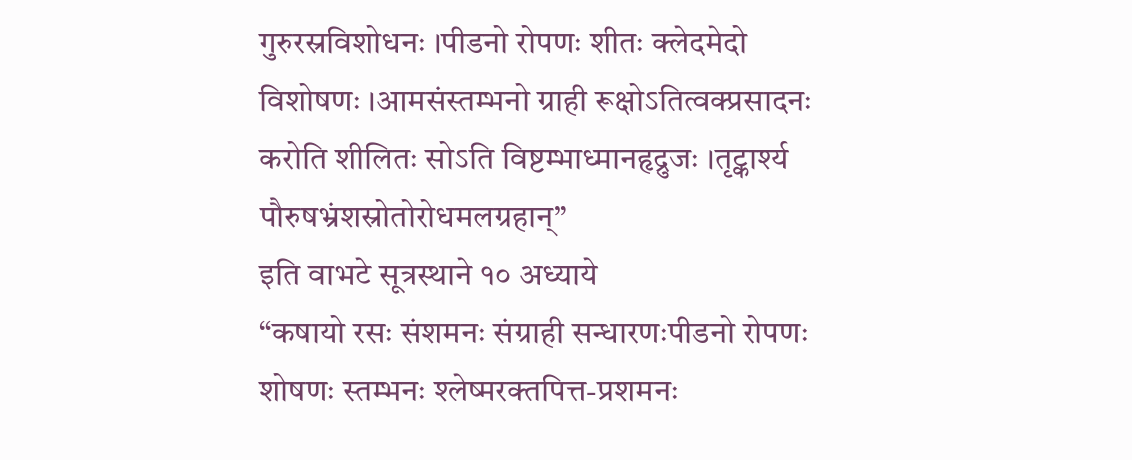गुरुरस्रविशोधनः ।पीडनो रोपणः शीतः क्लेदमेदो विशोषणः ।आमसंस्तम्भनो ग्राही रूक्षोऽतित्वक्प्रसादनः
करोति शीलितः सोऽति विष्टम्भाध्मानहृद्रुजः ।तृट्कार्श्य पौरुषभ्रंशस्रोतोरोधमलग्रहान्”
इति वाभटे सूत्रस्थाने १० अध्याये
“कषायो रसः संशमनः संग्राही सन्धारणःपीडनो रोपणः शोषणः स्तम्भनः श्लेष्मरक्तपित्त-प्रशमनः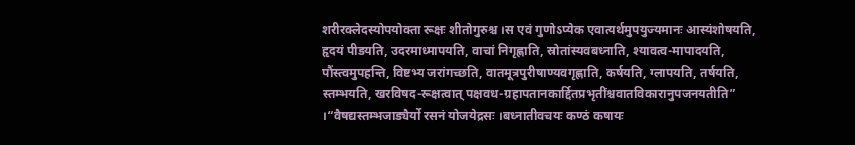शरीरक्लेदस्योपयोक्ता रूक्षः शीतोगुरुश्च ।स एवं गुणोऽप्येक एवात्यर्थमुपयुज्यमानः आस्यंशोषयति, हृदयं पीडयति, उदरमाध्मापयति, वाचां निगृह्णाति, स्रोतांस्यवबध्नाति, श्यावत्व-मापादयति, पौंस्त्वमुपहन्ति, विष्टभ्य जरांगच्छति, वातमूत्रपुरीषाण्यवगृह्णाति, कर्षयति, ग्लापयति, तर्षयति, स्तम्भयति, खरविषद-रूक्षत्वात् पक्षवध-ग्रहापतानकार्द्दितप्रभृतींश्चवातविकारानुपजनयतीति” ।“वैषद्यस्तम्भजाड्यैर्यो रसनं योजयेद्रसः ।बध्नातीवचयः कण्ठं कषायः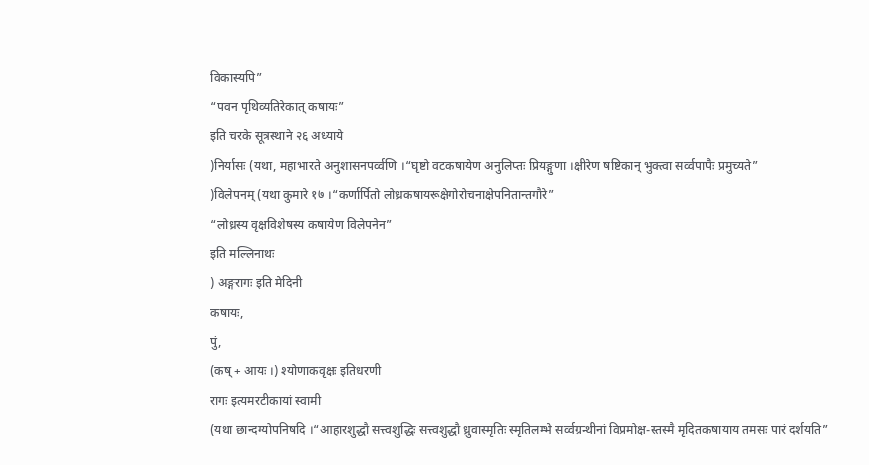विकास्यपि”
“पवन पृथिव्यतिरेकात् कषायः”
इति चरके सूत्रस्थाने २६ अध्याये
)निर्यासः (यथा, महाभारते अनुशासनपर्व्वणि ।“घृष्टो वटकषायेण अनुलिप्तः प्रियङ्गुणा ।क्षीरेण षष्टिकान् भुक्त्वा सर्व्वपापैः प्रमुच्यते”
)विलेपनम् (यथा कुमारे १७ ।“कर्णार्पितो लोध्रकषायरूक्षेगोरोचनाक्षेपनितान्तगौरे”
“लोध्रस्य वृक्षविशेषस्य कषायेण विलेपनेन”
इति मल्लिनाथः
) अङ्गरागः इति मेदिनी
कषायः,
पुं,
(कष् + आयः ।) श्योणाकवृक्षः इतिधरणी
रागः इत्यमरटीकायां स्वामी
(यथा छान्दग्योपनिषदि ।“आहारशुद्धौ सत्त्वशुद्धिः सत्त्वशुद्धौ ध्रुवास्मृतिः स्मृतिलम्भे सर्व्वग्रन्थीनां विप्रमोक्ष-स्तस्मै मृदितकषायाय तमसः पारं दर्शयति”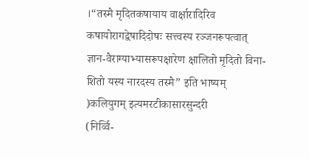।“तस्मै मृदितकषायाय वार्क्षारादिरिव कषायोरागद्वेषादिदोषः सत्त्वस्य रञ्जनरूपत्वात् ज्ञान-वैराग्याभ्यासरूपक्षारेण क्षालितो मृदितो विना-शितो यस्य नारदस्य तस्मै” इति भाष्यम्
)कलियुगम् इत्यमरटीकासारसुन्दरी
(निर्व्वि-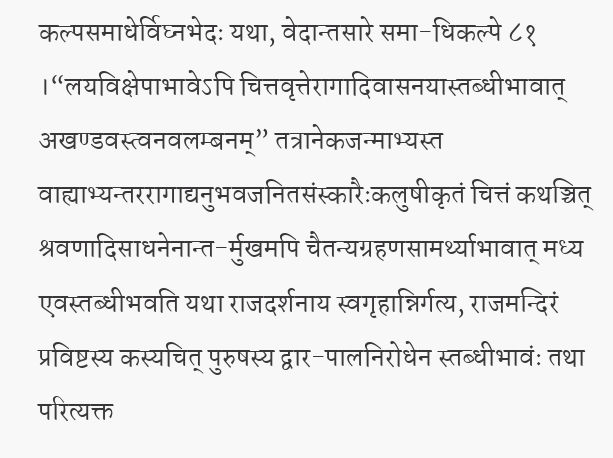कल्पसमाधेर्विघ्नभेदः यथा, वेदान्तसारे समा-धिकल्पे ८१ ।“लयविक्षेपाभावेऽपि चित्तवृत्तेरागादिवासनयास्तब्धीभावात् अखण्डवस्त्वनवलम्बनम्” तत्रानेकजन्माभ्यस्त वाह्याभ्यन्तररागाद्यनुभवजनितसंस्कारैःकलुषीकृतं चित्तं कथञ्चित् श्रवणादिसाधनेनान्त-र्मुखमपि चैतन्यग्रहणसामर्थ्याभावात् मध्य एवस्तब्धीभवति यथा राजदर्शनाय स्वगृहान्निर्गत्य, राजमन्दिरं प्रविष्टस्य कस्यचित् पुरुषस्य द्वार-पालनिरोधेन स्तब्धीभावंः तथा परित्यक्त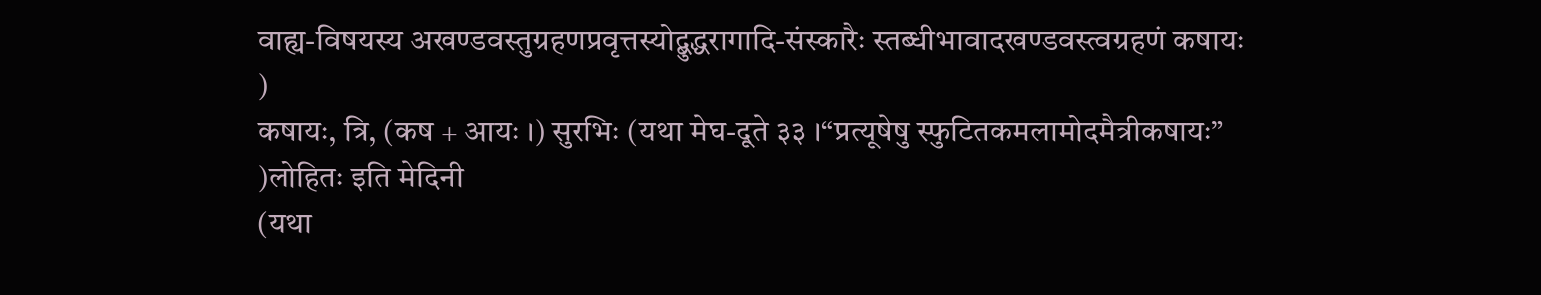वाह्य-विषयस्य अखण्डवस्तुग्रहणप्रवृत्तस्योद्बुद्धरागादि-संस्कारैः स्तब्धीभावादखण्डवस्त्वग्रहणं कषायः
)
कषायः, त्रि, (कष + आयः ।) सुरभिः (यथा मेघ-दूते ३३ ।“प्रत्यूषेषु स्फुटितकमलामोदमैत्रीकषायः”
)लोहितः इति मेदिनी
(यथा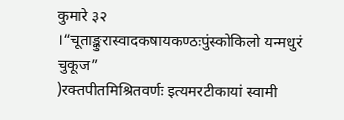कुमारे ३२ ।“चूताङ्कुरास्वादकषायकण्ठःपुंस्कोकिलो यन्मधुरं चुकूज”
)रक्तपीतमिश्रितवर्णः इत्यमरटीकायां स्वामी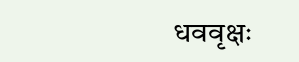धववृक्षः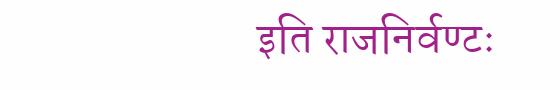इति राजनिर्वण्टः